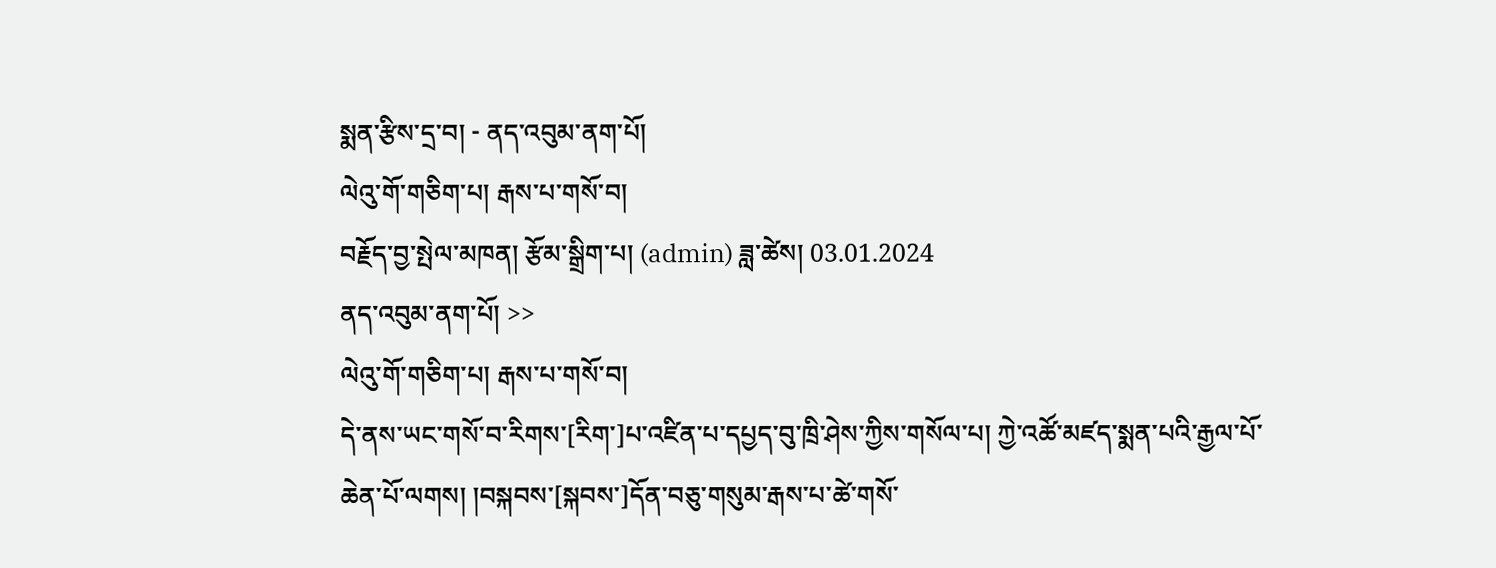སྨན་རྩིས་དྲ་བ། - ནད་འབུམ་ནག་པོ།
ལེའུ་གོ་གཅིག་པ། རྒས་པ་གསོ་བ།
བརྗོད་བྱ་སྤེལ་མཁན། རྩོམ་སྒྲིག་པ། (admin) ཟླ་ཚེས། 03.01.2024
ནད་འབུམ་ནག་པོ། >>
ལེའུ་གོ་གཅིག་པ། རྒས་པ་གསོ་བ།
དེ་ནས་ཡང་གསོ་བ་རིགས་[རིག་]པ་འཛིན་པ་དཔྱད་བུ་ཁྲི་ཤེས་ཀྱིས་གསོལ་པ། ཀྱེ་འཚོ་མཛད་སྨན་པའི་རྒྱལ་པོ་ཆེན་པོ་ལགས། །བསྐབས་[སྐབས་]དོན་བཅུ་གསུམ་རྒས་པ་ཚེ་གསོ་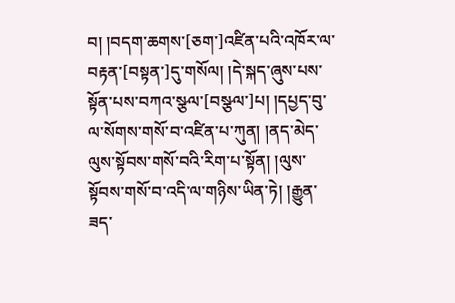བ། །བདག་ཆགས་[ཅག་]འཛིན་པའི་འཁོར་ལ་བརྟན་[བསྟན་]དུ་གསོལ། །དེ་སྐད་ཞུས་པས་སྟོན་པས་བཀའ་སྩལ་[བསྩལ་]པ། །དཔྱད་བུ་ལ་སོགས་གསོ་བ་འཛིན་པ་ཀུན། །ནད་མེད་ལུས་སྟོབས་གསོ་བའི་རིག་པ་སྟོན། །ལུས་སྟོབས་གསོ་བ་འདི་ལ་གཉིས་ཡིན་ཏེ། །རྒྱུན་ཟད་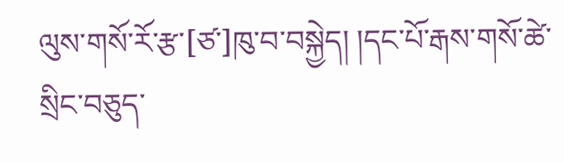ལུས་གསོ་རོ་རྩ་[ཙ་]ཁུ་བ་བསྐྱེད། །དང་པོ་རྒས་གསོ་ཚེ་སྲིང་བཅུད་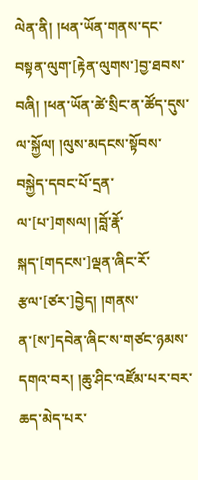ལེན་ནི། །ཕན་ཡོན་གནས་དང་བསྟན་ལུག་[རྟེན་ལུགས་]བྱ་ཐབས་བཞི། །ཕན་ཡོན་ཚེ་སྲིང་ན་ཚོད་དུས་ལ་སྐྱོལ། །ལུས་མདངས་སྟོབས་བསྐྱེད་དབང་པོ་དྲན་ལ་[པ་]གསལ། །བློ་རྣོ་སྐད་[གདངས་]ལྡན་ཞིང་རོ་རྩལ་[ཙར་]བྱེད། །གནས་ན་[ས་]དབེན་ཞིང་ས་གཙང་ཉམས་དགའ་བར། །ཆུ་ཤིང་འཛོམ་པར་བར་ཆད་མེད་པར་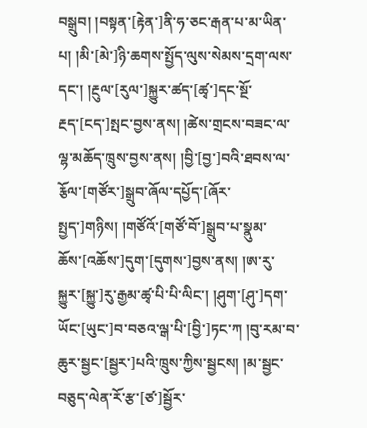བསྒྲུབ། །བསྟན་[རྟེན་]ནི་ཧ་ཅང་རྒན་པ་མ་ཡིན་པ། །མི་[མེ་]ཉི་ཆགས་སྤྱོད་ལུས་སེམས་དྲག་ལས་དང་། །རྔུལ་[རུལ་]སྐྱུར་ཚད་[ཚྭ་]དང་སྔོ་རྔད་[ངད་]སྤང་བྱས་ནས། །ཚེས་གྲངས་བཟང་ལ་ལྷ་མཆོད་ཁྲུས་བྱས་ནས། །བྱི་[བྱ་]བའི་ཐབས་ལ་རྕོལ་[གཙོར་]སྒྲུབ་ཞོལ་དཔྱོད་[ཞོར་སྤྱད་]གཉིས། །གཙོའོ་[གཙོ་བོ་]སྒྲུབ་པ་སྣུམ་ཆོས་[འཆོས་]དུག་[དུགས་]བྱས་ནས། །ཨ་རུ་སྐྱུར་[སྐྱུ་]རུ་རྒྱམ་ཚྭ་པི་པི་ལིང་། །ཤུག་[ཤུ་]དག་ཡོང་[ཡུང་]བ་བཅའ་ལྒ་པི་[བྱི་]ཏང་ཀ །བུ་རམ་བ་ཆུར་སྦྱང་[སྦྱར་]པའི་ཁྲུས་ཀྱིས་སྦྱངས། །མ་སྦྱང་བཅུད་ལེན་རོ་རྩ་[ཙ་]སྦྱོར་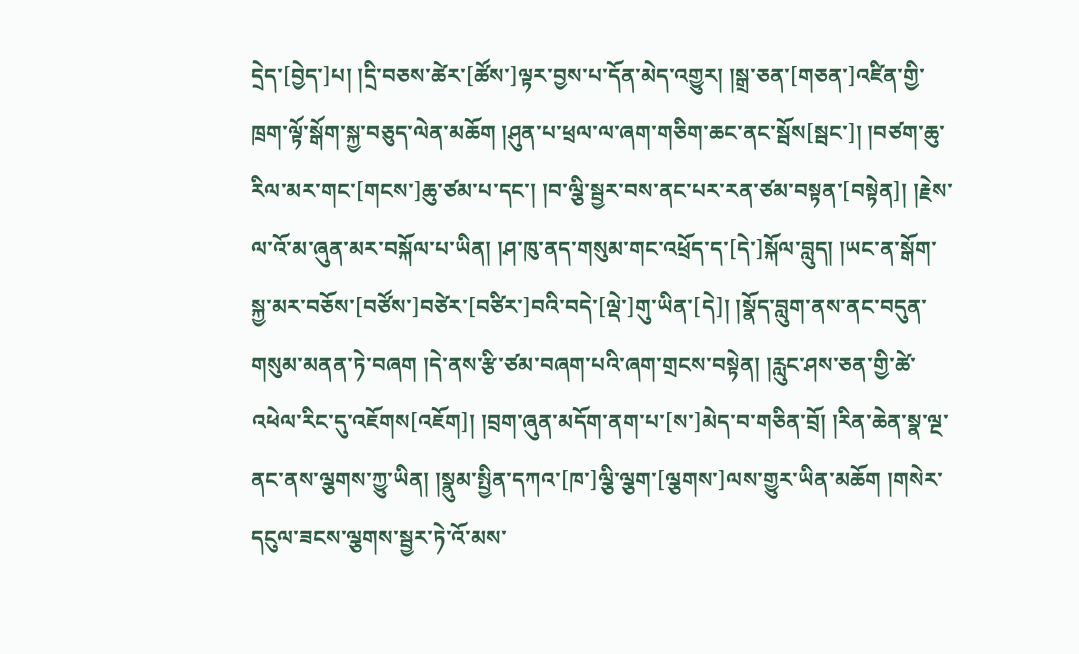དྲེད་[བྱེད་]པ། །དྲི་བཅས་ཚེར་[ཚོས་]ལྟར་བྱས་པ་དོན་མེད་འགྱུར། །སྒྲ་ཅན་[གཅན་]འཛིན་གྱི་ཁྲག་ལྟོ་སྒོག་སྐྱ་བཅུད་ལེན་མཆོག །ཤུན་པ་ཕྲལ་ལ་ཞག་གཅིག་ཆང་ནང་སྦོས[སྦང་]། །བཙག་ཆུ་རིལ་མར་གང་[གངས་]ཆུ་ཙམ་པ་དང་། །བ་ལྕི་སྦྱར་བས་ནང་པར་རན་ཙམ་བསྟན་[བསྟེན]། །རྗེས་ལ་འོ་མ་ཞུན་མར་བསྐོལ་པ་ཡིན། །ཤ་ཁུ་ནད་གསུམ་གང་འཕྲོད་ད་[དེ་]སྐོལ་བླུད། །ཡང་ན་སྒོག་སྐྱ་མར་བཅོས་[བཙོས་]བཙེར་[བཙིར་]བའི་བདེ་[ལྡེ་]གུ་ཡིན་[དེ]། །སྣོད་བླུག་ནས་ནང་བདུན་གསུམ་མནན་ཏེ་བཞག །དེ་ནས་རྩི་ཙམ་བཞག་པའི་ཞག་གྲངས་བསྟེན། །རླུང་ཤས་ཅན་གྱི་ཚེ་འཕེལ་རིང་དུ་འཇོགས[འཇོག]། །བྲག་ཞུན་མདོག་ནག་པ་[ས་]མེད་བ་གཅིན་བྲོ། །རིན་ཆེན་སྣ་ལྔ་ནང་ནས་ལྕགས་ཀྱུ་ཡིན། །སྣུམ་སྤྱིན་དཀའ་[ཁ་]ལྕི་ལྕག་[ལྕགས་]ལས་གྱུར་ཡིན་མཆོག །གསེར་དངུལ་ཟངས་ལྕགས་སྦྱར་ཏེ་འོ་མས་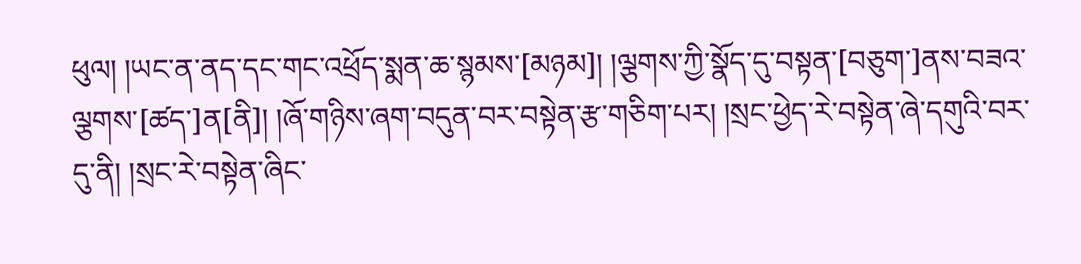ཕུལ། །ཡང་ན་ནད་དང་གང་འཕྲོད་སྨན་ཆ་སྙམས་[མཉམ]། །ལྕགས་ཀྱི་སྣོད་དུ་བསྟན་[བཅུག་]ནས་བཟའ་ལྕགས་[ཚད་]ན[ནི]། །ཞོ་གཉིས་ཞག་བདུན་བར་བསྟེན་རྩ་གཅིག་པར། །སྲང་ཕྱེད་རེ་བསྟེན་ཞེ་དགུའི་བར་དུ་ནི། །སྲང་རེ་བསྟེན་ཞིང་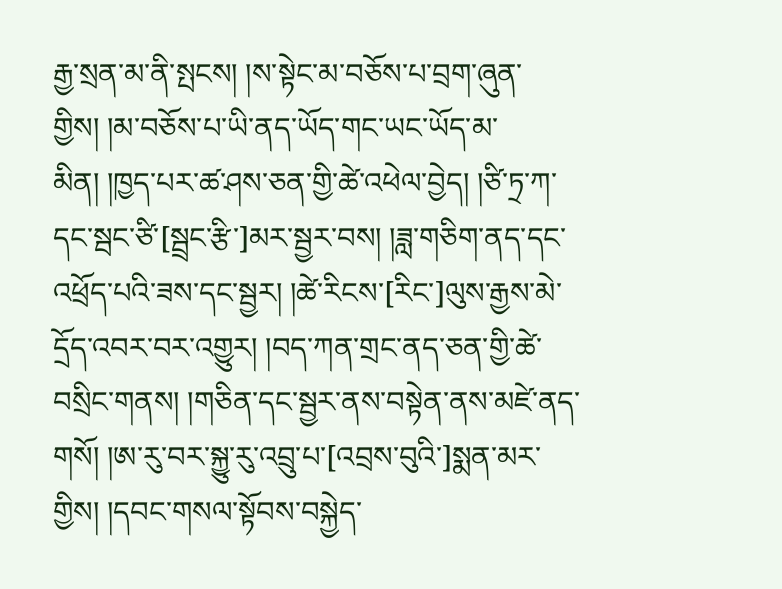རྒྱ་སྲན་མ་ནི་སྤངས། །ས་སྟེང་མ་བཅོས་པ་བྲག་ཞུན་གྱིས། །མ་བཅོས་པ་ཡི་ནད་ཡོད་གང་ཡང་ཡོད་མ་མིན། །ཁྱད་པར་ཚ་ཤས་ཅན་གྱི་ཚེ་འཕེལ་བྱེད། །ཙི་ཏྲ་ཀ་དང་སྦང་ཙི་[སྦྲང་རྩི་]མར་སྦྱར་བས། །ཟླ་གཅིག་ནད་དང་འཕྲོད་པའི་ཟས་དང་སྦྱར། །ཚེ་རིངས་[རིང་]ལུས་རྒྱས་མེ་དྲོད་འབར་བར་འགྱུར། །བད་ཀན་གྲང་ནད་ཅན་གྱི་ཚེ་བསྲིང་གནས། །གཅིན་དང་སྦྱར་ནས་བསྟེན་ནས་མཛེ་ནད་གསོ། །ཨ་རུ་བར་སྐྱུ་རུ་འབྲུ་པ་[འབྲས་བུའི་]སྨན་མར་གྱིས། །དབང་གསལ་སྟོབས་བསྐྱེད་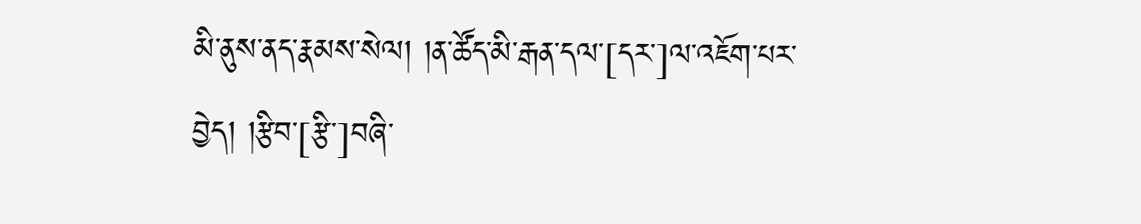མི་ནུས་ནད་རྣམས་སེལ། །ན་ཚོད་མི་རྒན་དལ་[དར་]ལ་འཇོག་པར་བྱེད། །རྩིབ་[རྩི་]བཞི་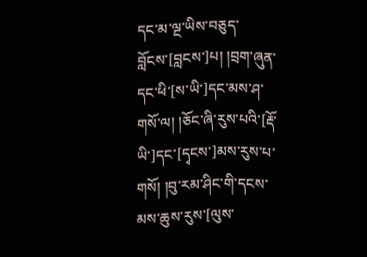དང་མ་ལྔ་ཡིས་བཅུད་བློངས་[བླངས་]པ། །བྲག་ཞུན་དང་ཕི་[ས་ཡི་]དང་མས་ཤ་གསོ་ལ། །ཅོང་ཞི་རུས་པའི་[རྡོ་ཡི་]དང་[དྭངས་]མས་རུས་པ་གསོ། །བུ་རམ་ཤིང་གི་དངས་མས་ཆུས་རུས་[ལུས་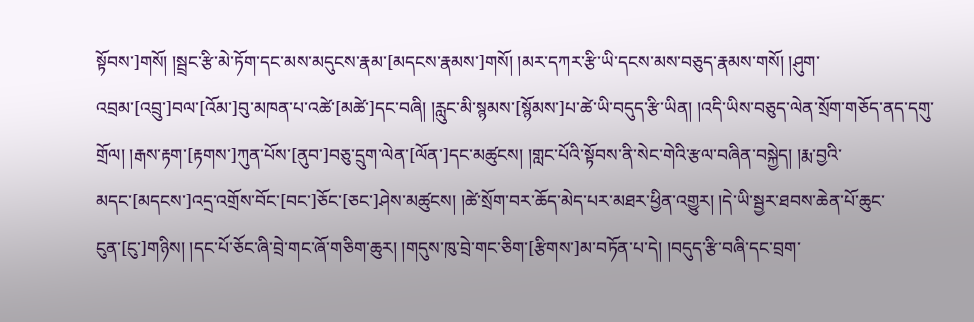སྟོབས་]གསོ། །སྦྲང་རྩི་མེ་ཏོག་དང་མས་མདུངས་རྣམ་[མདངས་རྣམས་]གསོ། །མར་དཀར་རྩི་ཡི་དངས་མས་བཅུད་རྣམས་གསོ། །ཤུག་འབྲམ་[འབྲུ་]བལ་[འོམ་]བུ་མཁན་པ་འཚེ་[མཚེ་]དང་བཞི། །རླུང་མི་སྙམས་[སྙོམས་]པ་ཚེ་ཡི་བདུད་རྩི་ཡིན། །འདི་ཡིས་བཅུད་ལེན་སྲོག་གཅོད་ནད་དགུ་གྲོལ། །རྒས་རྟག་[རྟགས་]ཀུན་པོས་[ནུབ་]བཅུ་དྲུག་ལེན་[ལོན་]དང་མཚུངས། །གླང་པོའི་སྟོབས་ནི་སེང་གེའི་རྩལ་བཞིན་བསྐྱེད། །རྨ་བྱའི་མདང་[མདངས་]འདྲ་འགྲོས་བོང་[བང་]ཅོང་[ཅང་]ཤེས་མཚུངས། །ཚེ་སྲོག་བར་ཆོད་མེད་པར་མཐར་ཕྱིན་འགྱུར། །དེ་ཡི་སྦྱར་ཐབས་ཆེན་པོ་ཆུང་ངུན་[ངུ་]གཉིས། །དང་པོ་ཅོང་ཞི་བྲེ་གང་ཞོ་གཅིག་ཆུར། །གདུས་ཁུ་བྲེ་གང་ཅིག་[རྩིགས་]མ་བཏོན་པ་དེ། །བདུད་རྩི་བཞི་དང་བྲག་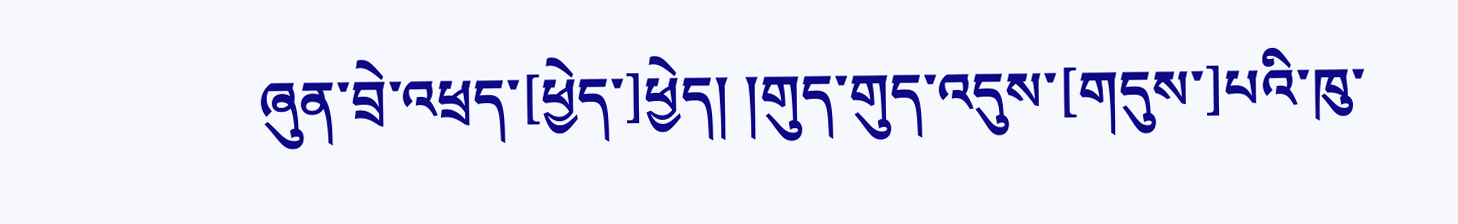ཞུན་བྲེ་འཕྲད་[ཕྱེད་]ཕྱེད། །གུད་གུད་འདུས་[གདུས་]པའི་ཁུ་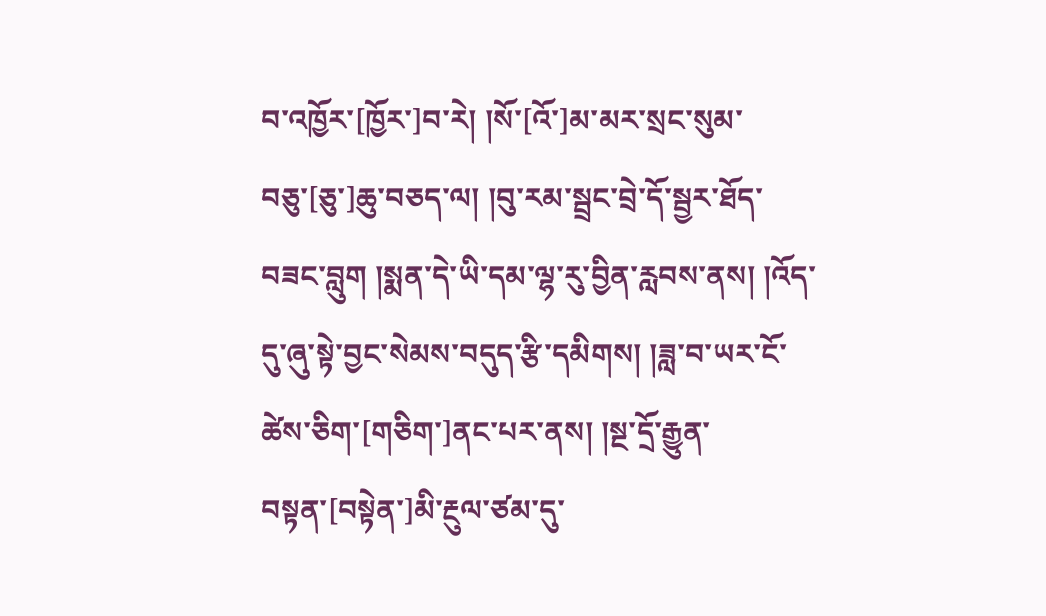བ་འཁྱོར་[ཁྱོར་]བ་རེ། །སོ་[འོ་]མ་མར་སྲང་སུམ་བཅུ་[ཅུ་]ཆུ་བཅད་ལ། །བུ་རམ་སྦྲང་བྲེ་དོ་སྦྱར་ཐོད་བཟང་བླུག །སྨན་དེ་ཡི་དམ་ལྷ་རུ་བྱིན་རླབས་ནས། །འོད་དུ་ཞུ་སྟེ་བྱང་སེམས་བདུད་རྩི་དམིགས། །ཟླ་བ་ཡར་ངོ་ཚེས་ཅིག་[གཅིག་]ནང་པར་ནས། །སྔ་དྲོ་རྒྱུན་བསྟན་[བསྟེན་]མི་རྔུལ་ཙམ་དུ་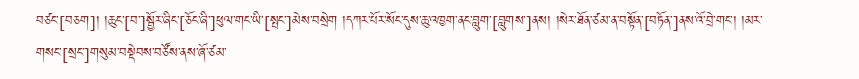བཙང་[བཅག]། །ཆུང་[བ་]སྦྱོར་ཞིང་[ཅོང་ཞི་]ཕུལ་གང་ཡི་[སྤང་]མེས་བསྲེག །དཀར་པོར་སོང་དུས་ཆུ་འཁྱག་ནང་བླུག་[བླུགས་]ནས། །སེར་ཐོན་ཙམ་ན་བསྟོན་[བཏོན་]ནས་འོ་བྲེ་གང་། །མར་གསང་[སྲང་]གསུམ་བསྡེབས་བཙོས་ནས་ཞོ་ཙམ་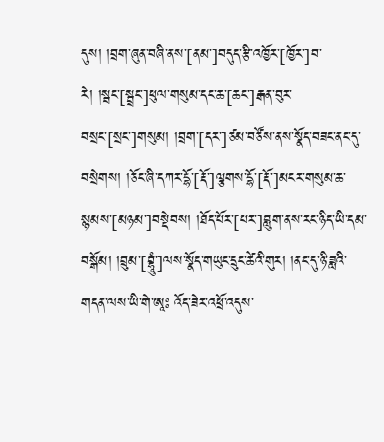དུས། །བྲག་ཞུན་བཞི་ནས་[ནམ་]བདུད་རྩི་འཁྱོར་[ཁྱོར་]བ་རེ། །སྦང་[སྦྲང་]ཕུལ་གསུམ་དང་ཆ་[ཆང་]རྒན་བུར་བསྲང་[སྲང་]གསུམ། །བྲག་[དར་]ཙམ་བཙོས་ནས་སྣོད་བཟང་ནང་དུ་བསྲེགས། །ཅོང་ཞི་དཀར་དྷོ་[རྡོ་]ལྕགས་དྷོ་[རྡོ་]མངར་གསུམ་ཆ་སྙམས་[མཉམ་]བསྡེབས། །ཐོད་པོར་[པར་]བླུག་ནས་རང་ཉིད་ཡི་དམ་བསྒོམ། །བྲུམ་[བྷཱུཾ་]ལས་སྣོད་གཡུང་དྲུང་ཚེའི་གུར། །ནང་དུ་ཉི་ཟླའི་གདན་ལས་ཡི་གེ་ཨཱཿ འོད་ཟེར་འཕྲོ་འདུས་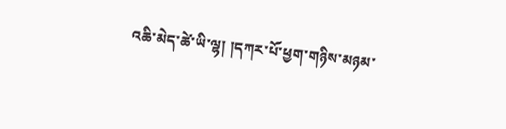འཆི་མེད་ཚེ་ཡི་ལྷ། །དཀར་པོ་ཕྱག་གཉིས་མཉམ་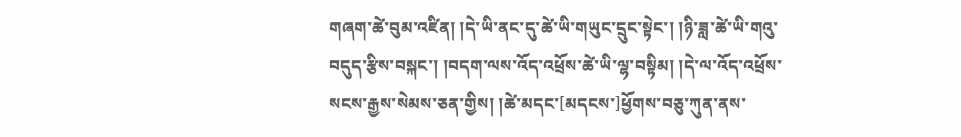གཞག་ཚེ་བུམ་འཛིན། །དེ་ཡི་ནང་དུ་ཚེ་ཡི་གཡུང་དྲུང་སྟེང་། །ཉི་ཟླ་ཚེ་ཡི་གའུ་བདུད་རྩིས་བསྐང་། །བདག་ལས་འོད་འཕྲོས་ཚེ་ཡི་ལྷ་བསྟིམ། །དེ་ལ་འོད་འཕྲོས་སངས་རྒྱས་སེམས་ཅན་གྱིས། །ཚེ་མདང་[མདངས་]ཕྱོགས་བཅུ་ཀུན་ནས་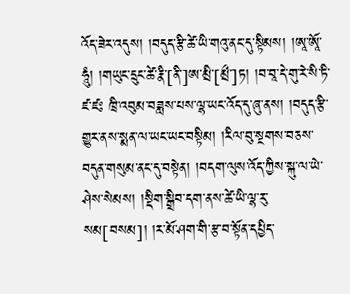འོད་ཟེར་འདུས། །བདུད་རྩི་ཚེ་ཡི་གའུ་ནང་དུ་སྟིམས། །ཨཱ་ཨཱོ་ཧཱུཾ། །གཡུང་དྲུང་ཚེ་རྣི་[ནི་]ཨ་མྲི་[མྲྀ་]ཏ། །བ་བཱ་དེ་གུ་རེ་སི་ཏི་ཛ་ཛཿ ཁྲི་འབུམ་བཟླས་པས་ལྷ་ཡང་འོད་དུ་ཞུ་ནས། །བདུད་རྩི་གྱུར་ནས་སྨན་ལ་ཡང་ཡང་བསྟིམ། །རིལ་བུ་སྔགས་བཅས་བདུན་གསུམ་ནང་དུ་བསྟེན། །བདག་ལུས་འོད་ཀྱིས་སྐུ་ལ་ཡེ་ཤེས་སེམས། །སྡིག་སྒྲིབ་དག་ནས་ཚེ་ཡི་ལྷ་རུ་སམ[བསམ]། །ར་མོ་ཤག་གི་རྩ་བ་སྟོན་དཔྱིད་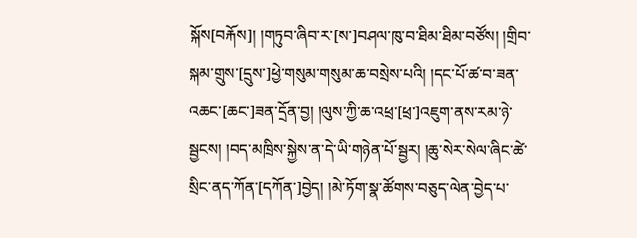སྐོས[བརྐོས]། །གཏུབ་ཞིབ་ར་[ས་]བཤལ་ཁུ་བ་ཐིམ་ཐིམ་བཙོས། །གྲིབ་སྐམ་གྲུས་[དྲུས་]ཕྱེ་གསུམ་གསུམ་ཆ་བསྲེས་པའི། །དང་པོ་ཚ་བ་ཟན་འཆང་[ཆང་]ཟན་དྲོན་བྱ། །ལུས་ཀྱི་ཆ་འཕྲ་[ཕྲ་]འཇུག་ནས་རམ་ཉེ་སྦྱངས། །བད་མཁྲིས་སྐྱེས་ན་དེ་ཡི་གཉེན་པོ་སྦྱར། །ཆུ་སེར་སེལ་ཞིང་ཚེ་སྲིང་ནད་ཀོན་[དཀོན་]བྱེད། །མེ་ཏོག་སྣ་ཚོགས་བཅུད་ལེན་བྱེད་པ་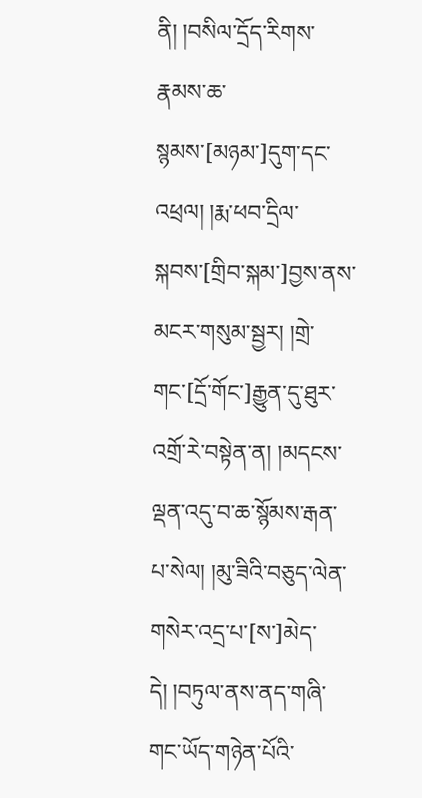ནི། །བསིལ་དྲོད་རིགས་རྣམས་ཆ་སྙམས་[མཉམ་]དུག་དང་འཕྲལ། །རྨ་ཕབ་དྲིལ་སྐབས་[གྲིབ་སྐམ་]བྱས་ནས་མངར་གསུམ་སྦྱར། །གྲེ་གང་[དྲོ་གོང་]རྒྱུན་དུ་ཐུར་འགྲོ་རེ་བསྟེན་ན། །མདངས་ལྡན་འདུ་བ་ཆ་སྙོམས་རྒན་པ་སེལ། །མུ་ཟིའི་བཅུད་ལེན་གསེར་འདྲ་པ་[ས་]མེད་དེ། །བཏུལ་ནས་ནད་གཞི་གང་ཡོད་གཉེན་པོའི་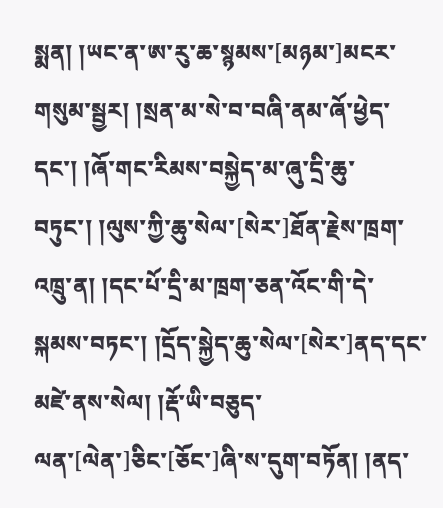སྨན། །ཡང་ན་ཨ་རུ་ཆ་སྙམས་[མཉམ་]མངར་གསུམ་སྦྱར། །སྲན་མ་སེ་བ་བཞི་ནམ་ཞོ་ཕྱེད་དང་། །ཞོ་གང་རིམས་བསྐྱེད་མ་ཞུ་དྲི་ཆུ་བཏུང་། །ལུས་ཀྱི་ཆུ་སེལ་[སེར་]ཐོན་རྗེས་ཁྲག་འཁྲུ་ན། །དང་པོ་དྲི་མ་ཁྲག་ཅན་འོང་གི་དེ་སྐམས་བཏང་། །དྲོད་སྐྱེད་ཆུ་སེལ་[སེར་]ནད་དང་མཛེ་ནས་སེལ། །རྡོ་ཡི་བཅུད་ལན་[ལེན་]ཅིང་[ཅོང་]ཞི་ས་དུག་བཏོན། །ནད་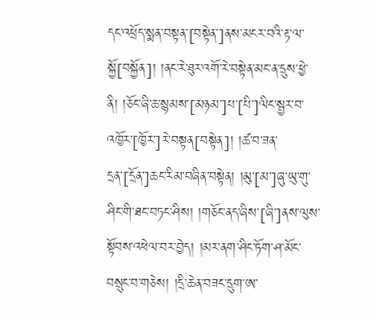དང་འཕྲོད་སྨན་བསྟན་[བསྟེན་]ནས་མངར་བའི་རྟ་ལ་སྐྱོ[བསྐྱོན]། །ནང་རེ་ཐུར་འགོ་རེ་བསྟེན་མང་ན་དྲུས་ཕྱེ་ནི། །ཅོང་ཞི་ཆ་སྙམས་[མཉམ་]པ་[པི་]ལིང་སྦྱར་བ་འཁྱོར་[ཁྱོར་]རེ་བསྟན[བསྟེན]། །ཚ་བ་ཟན་དྲན་[དྲོན་]ཆང་རིམ་བཞིན་བསྟེན། །མུ་[མ་]ཞུ་ཡུ་གུ་ཤིང་གི་ཐང་བཏང་ཤིས། །གཅོང་ནད་ཞིས་[ཞི་]ནས་ལུས་སྟོབས་འཕེལ་བར་བྱེད། །མར་ནག་ཤིང་ཏོག་ཤ་མོང་བསྲུང་བ་གཅེས། །དྲི་ཆེན་བཟང་དྲུག་ཨ་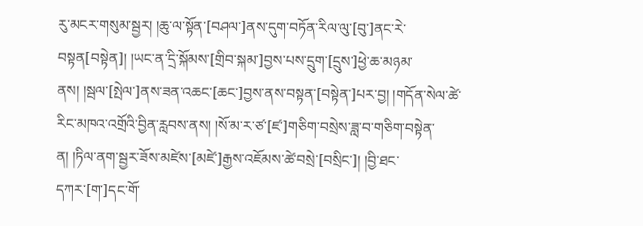རུ་མངར་གསུམ་སྦྱར། །ཆུ་ལ་སྟོན་[བཤལ་]ནས་དུག་བཏོན་རིལ་ལུ་[བུ་]ནང་རེ་བསྟན[བསྟེན]། །ཡང་ན་དྲི་སྐོམས་[གྲིབ་སྐམ་]བྱས་པས་དྲུག་[དྲུས་]ཕྱེ་ཆ་མཉམ་ནས། །སྦལ་[སྤེལ་]ནས་ཟན་འཆང་[ཆང་]བྱས་ནས་བསྟན་[བསྟེན་]པར་བྱ། །གདོན་སེལ་ཚེ་རིང་མཁའ་འགྲོའི་བྱིན་རླབས་ནས། །སོ་མ་ར་ཙ་[ཛ་]གཅིག་བསྲེས་ཟླ་བ་གཅིག་བསྟེན་ན། །ཏིལ་ནག་སྦྱར་ཟོས་མཛེས་[མཛེ་]རྒྱས་འཇོམས་ཚེ་བསྲེ་[བསྲིང་]། །བྱི་ཐང་དཀར་[ག་]དང་གོ་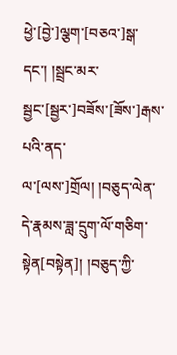ཕྱེ་[བྱེ་]ལྕག་[བཅའ་]སྒ་དང་། །སྦྲང་མར་སྦྱང་[སྦྱར་]བཟོས་[ཟོས་]རྒས་པའི་ནད་ལ་[ལས་]གྲོལ། །བཅུད་ལེན་དེ་རྣམས་ཟླ་དྲུག་ལོ་གཅིག་སྟེན[བསྟེན]། །བཅུད་ཀྱི་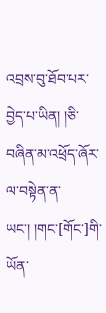འབྲས་བུ་ཐོབ་པར་བྱེད་པ་ཡིན། །ཅི་བཞིན་མ་འཕྲོད་ཞོར་ལ་བསྟེན་ན་ཡང་། །གང་[གོང་]གི་ཡོན་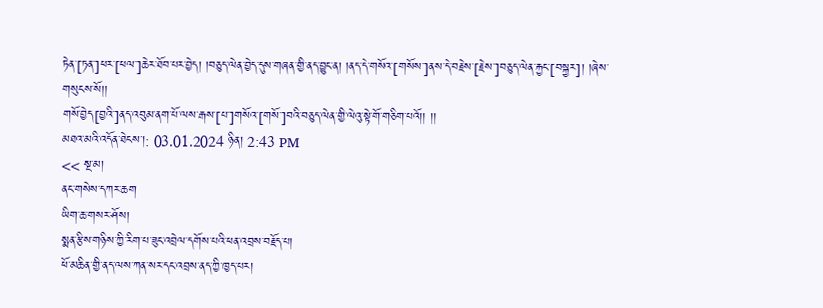ཏེན་[ཏན་]ཕར་[ཕལ་]ཆེར་ཐོབ་པར་བྱེད། །བཅུད་ལེན་བྱེད་དུས་གཞན་གྱི་ནད་བྱུང་ན། །ནད་དེ་གསོའ་[གསོས་]ནས་དེ་བརྗེས་[རྗེས་]བཅུད་ལེན་རྐྱང་[བསྐྱར]། །ཞེས་གསུངས་སོ།།
གསོ་བྱེད[བྱའི་]ནད་འབུམ་ནག་པོ་ལས་རྒས་[པ་]གསོའ་[གསོ་]བའི་བཅུད་ལེན་གྱི་ལེའུ་སྟེ་གོ་གཅིག་པའོ།། །།
མཐའ་མའི་འདོན་ཐེངས་།: 03.01.2024 ཉིན། 2:43 PM
<< སྔ་མ།
ནང་གསེས་དཀར་ཆག
ཡིག་ཆ་གསར་ཤོས།
སྨན་རྩིས་གཉིས་ཀྱི་རིག་པ་ཟུང་འབྲེལ་དགོས་པའི་ཕན་འབྲས་བརྗོད་པ།
ཕོ་མཆིན་གྱི་ནད་ལས་ཀན་སར་དང་འབྲས་ནད་ཀྱི་ཁྱད་པར།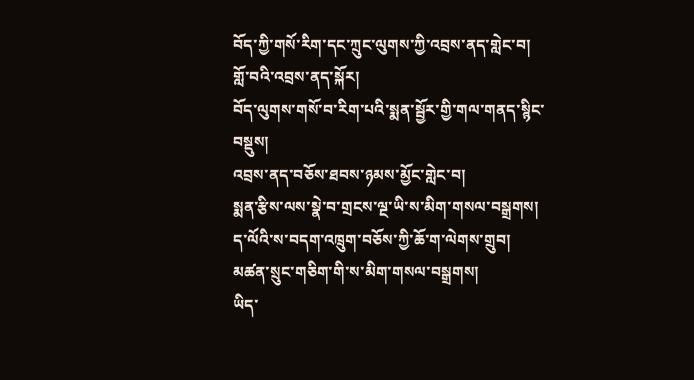བོད་ཀྱི་གསོ་རིག་དང་ཀྲུང་ལུགས་ཀྱི་འབྲས་ནད་གླེང་བ།
གློ་བའི་འབྲས་ནད་སྐོར།
བོད་ལུགས་གསོ་བ་རིག་པའི་སྨན་སྦྱོར་གྱི་གལ་གནད་སྙིང་བསྡུས།
འབྲས་ནད་བཅོས་ཐབས་ཉམས་མྱོང་གླེང་བ།
སྨན་རྩིས་ལས་སྣེ་བ་གྲངས་ལྔ་ཡི་ས་མིག་གསལ་བསྒྲགས།
ད་ལོའི་ས་བདག་འཁྲུག་བཅོས་ཀྱི་ཆོ་ག་ལེགས་གྲུབ།
མཚན་སྲུང་གཅིག་གི་ས་མིག་གསལ་བསྒྲགས།
ཡིད་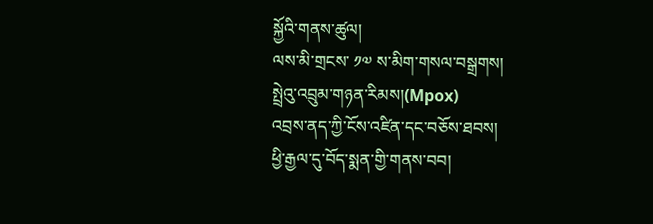སྐྱོའི་གནས་ཚུལ།
ལས་མི་གྲངས་ ༡༧ ས་མིག་གསལ་བསྒྲགས།
སྤྲེའུ་འབྲུམ་གཉན་རིམས།(Mpox)
འབྲས་ནད་ཀྱི་ངོས་འཛིན་དང་བཅོས་ཐབས།
ཕྱི་རྒྱལ་དུ་བོད་སྨན་གྱི་གནས་བབ།